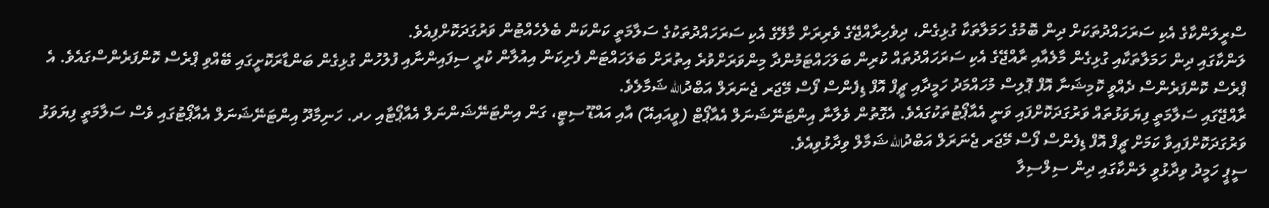ސްރީލަންކާގެ އެކި ސަރަހައްދުތަކަށް ދިން ބޮމުގެ ހަމަލާތަކާ ގުޅިގެން، ދިވެހިރާއްޖޭގެ ވެރިރަށް މާލޭގެ އެކި ސަރަހައްދުތަކުގެ ސަލާމަތީ ކަންކަން ބެލެހެއްޓުން ވަރުގަދަކޮށްފިއެވެ.
ލަންކާގައި ދިން ހަމަލާތަކާއި ގުޅިގެން މާލެއާއި ރާއްޖޭގެ އެކި ސަރަހައްދުތައް ކުރިން ބަލަހައްޓަމުންދާ މިންވަރަށްވުރެ އިތުރަށް ބަލަހައްޓަން ފެށިކަން އިއުލާން ކުރީ ސިފައިންނާއި ފުލުހުން ގުޅިގެން ބަންޑާރަކޮށީގައި ބޭއްވި ޕްރެސް ކޮންފަރެންސްގައެވެ. އެ ޕްރެސް ކޮންފަރެންސް ދެއްވީ ކޮމިޝަނާ އޮފް ޕޮލިސް މުހައްމަދު ހަމީދާއި ޗީފް އޮފް ޑިފެންސް ފޯސް މޭޖަރ ޖެނަރަލް އަބްދުالله ޝަމާލެވެ.
ރާއްޖޭގައި ސަލާމަތީ ފިޔަވަޅުތައް ވަރުގަދަކޮށްފައި ވަނީ އެއާޕޯޓުތަކުގައެވެ. އެގޮތުން ވެލާނާ އިންޓަނޭޝަނަލް އެއާޕޯޓް (ވީއައިއޭ) އާއި އައްޑޫ ސިޓީ، ގަން އިންޓަނޭޝަންނަލް އެއާޕޯޓާއި ހދ. ހަނިމާދޫ އިންޓަނޭޝަނަލް އެއާޕޯޓުގައި ވެސް ސަލާމަތީ ފިޔަވަޅު ވަރުގަދަކޮށްފައިވާ ކަމަށް ޗީފް އޮފް ޑިފެންސް ފޯސް މޭޖަރ ޖެނަރަލް އަބްދުالله ޝަމާލް ވިދާޅުވިއެވެ.
ސީޕީ ހަމީދު ވިދާޅުވީ ލަންކާގައި ދިން ސިލްސިލާ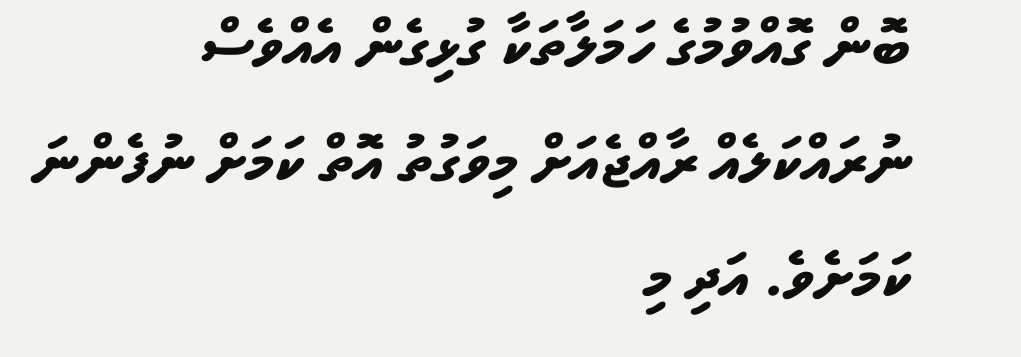ބޮން ގޮއްވުމުގެ ހަމަލާތަކާ ގުޅިގެން އެއްވެސް ނުރައްކަލެއް ރާއްޖެއަށް މިވަގުތު އޮތް ކަމަށް ނުފެންނަ ކަމަށެވެ. އަދި މި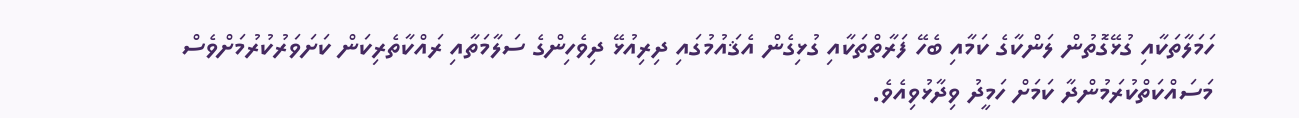ހަމަލާތަކާއި ގުޅޭގޮތުން ލަންކާގެ ކަމާއި ބެހޭ ފަރާތްތަކާއި ގުޅިގެން އެޤައުމުގައި ދިރިއުޅޭ ދިވެހިންގެ ސަލާމަތާއި ރައްކާތެރިކަން ކަށަވަރުކުރުމަށްވެސް މަސައްކަތްކުރަމުންދާ ކަމަށް ހަމީދު ވިދާޅުވިއެވެ.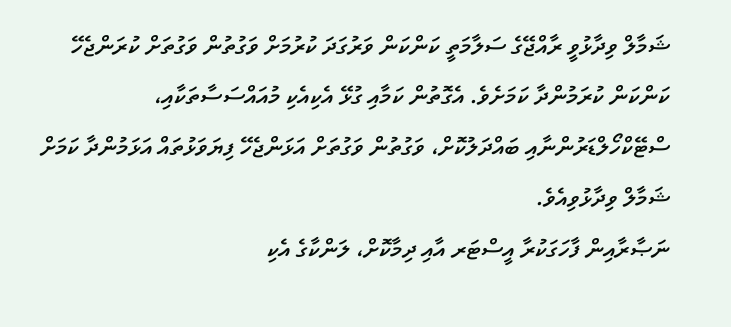ޝަމާލް ވިދާޅުވީ ރާއްޖޭގެ ސަލާމަތީ ކަންކަން ވަރުގަދަ ކުރުމަށް ވަގުތުން ވަގުތަށް ކުރަންޖެހޭ ކަންކަން ކުރަމުންދާ ކަމަށެވެ. އެގޮތުން ކަމާއި ގުޅޭ އެކިއެކި މުއައްސަސާތަކާއި، ސްޓޭކްހޯލްޑަރުންނާއި ބައްދަލުކޮށް، ވަގުތުން ވަގުތަށް އަޅަންޖެހޭ ފިޔަވަޅުތައް އަޅަމުންދާ ކަމަށް ޝަމާލް ވިދާޅުވިއެވެ.
ނަޞާރާއިން ފާހަގަކުރާ އީސްޓަރ އާއި ދިމާކޮށް، ލަންކާގެ އެކި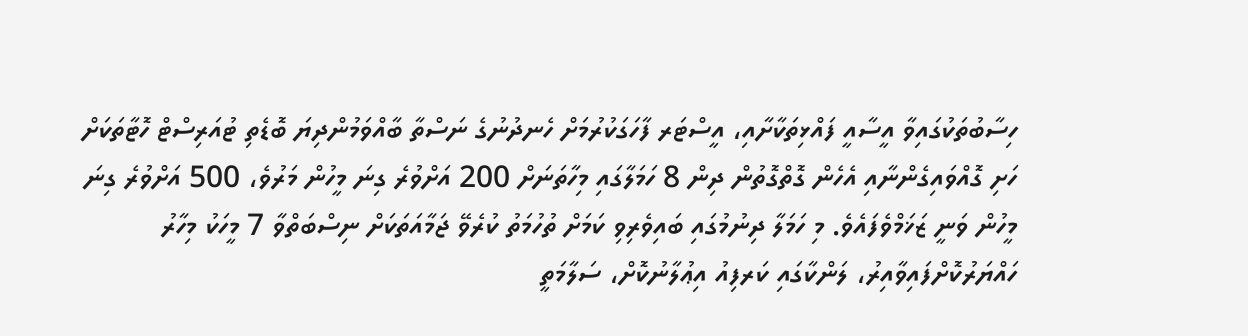ހިސާބުތަކުގައިވާ އީސާއީ ފައްޅިތަކާށާއި، އީސްޓަރ ފާހަގަކުރުމަށް ހެނދުނުގެ ނަސްތާ ބާއްވަމުންދިޔަ ބޮޑެތި ޓުއަރިސްޓް ހޮޓާތަކަށް ހަށި ގޮއްވައިގެންނާއި އެހެން ގޮތްގޮތުން ދިން 8 ހަމަލާގައި މިހާތަނަށް 200 އަށްވުރެ ގިނަ މީހުން މަރުވެ، 500 އަށްވުރެ ގިނަ މީހުން ވަނީ ޒަޚަމްވެފައެވެ. މި ހަމަލާ ދިނުމުގައި ބައިވެރިވި ކަމަށް ތުހުމަތު ކުރެވޭ ޖަމާއަތަކަށް ނިސްބަތްވާ 7 މީހަކު މިހާރު ހައްޔަރުކޮށްފައިވާއިރު، ލަންކާގައި ކަރފިއު އިޢުލާނުކޮށް، ސަލާމަތީ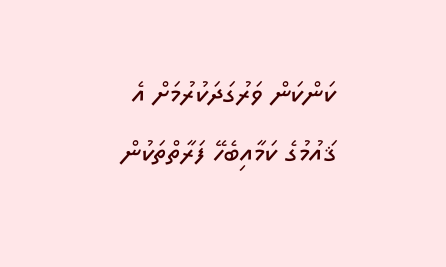ކަންކަން ވަރުގަދަކުރުމަށް އެ ޤައުމުގެ ކަމާއިބެހޭ ފަރާތްތަކުން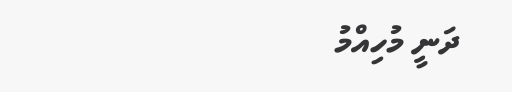ދަނީ މުހިއްމު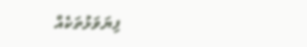ފިޔަވަޅުތަކެއް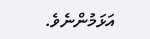އަޅަމުންނެވެ.